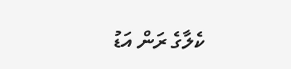ކެލާގެ ރަން އަޑު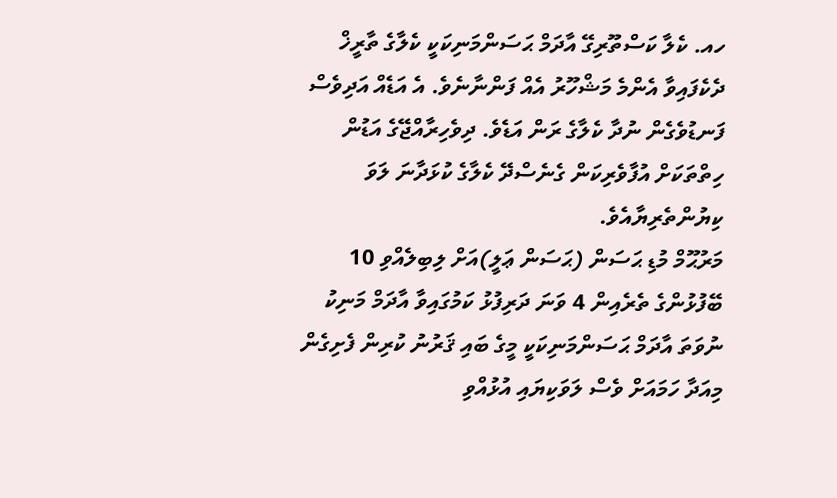ހއ. ކެލާ ކަސްތޫރިގޭ އާދަމް ޙަސަންމަނިކަކީ ކެލާގެ ތާރީޚް ދެކެފައިވާ އެންމެ މަޝްހޫރު އެއް ފަންނާނެވެ. އެ އަޑެއް އަދިވެސް ފަނޑުވެގެން ނުދާ ކެލާގެ ރަން އަޑެވެ. ދިވެހިރާއްޖޭގެ އަޑުން ހިތްތަކަށް އުފާވެރިކަން ގެނެސްދޭ ކެލާގެ ކުޅަދާނަ ލަވަ ކިޔުންތެރިޔާއެވެ.
މަރުޙޫމް މުޑި ޙަސަން (ޙަސަން ޢަލީ)އަށް ލިބިލެއްވި 10 ބޭފުޅުންގެ ތެރެއިން 4 ވަނަ ދަރިފުޅު ކަމުގައިވާ އާދަމް މަނިކު ނުވަތަ އާދަމް ޙަސަންމަނިކަކީ މީގެ ބައި ޤަރުނު ކުރިން ފެށިގެން މިއަދާ ހަމައަށް ވެސް ލަވަކިޔައި އުޅުއްވި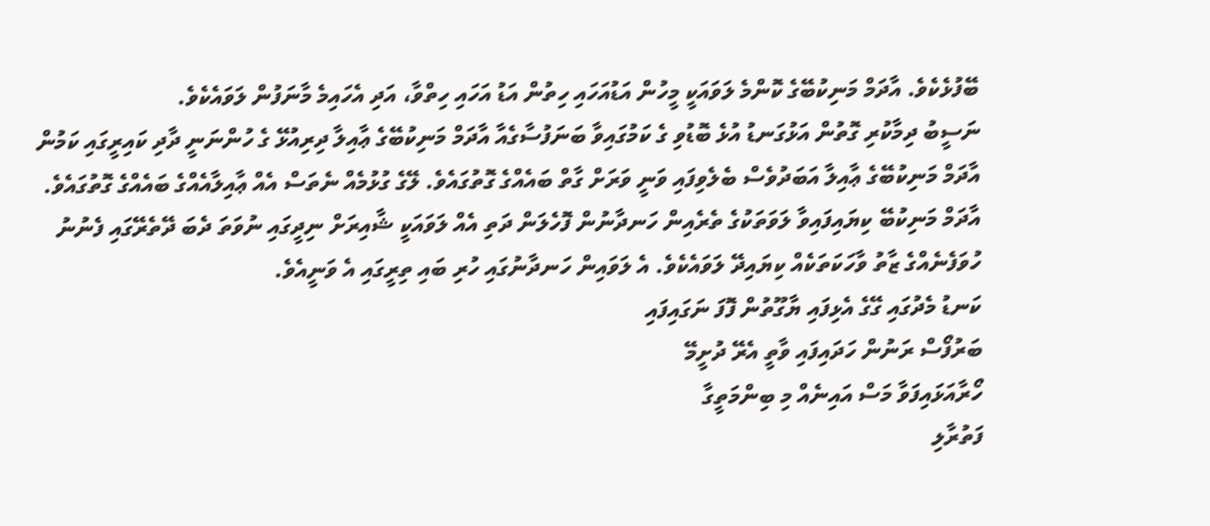ބޭފުޅެކެވެ. އާދަމް މަނިކުބޭގެ ކޮންމެ ލަވައަކީ މީހުން އަޑުއަހައި ހިތުން އަޑު އަހައި ހިތްވާ، އަދި އެހައިމެ މާނަފުން ލަވައެކެވެ.
ނަސީބު ދިމާކުރި ގޮތުން އަޅުގަނޑު އުޅެ ބޮޑުވި ގެ ކަމުގައިވާ ބަނަފުސާގެއާ އާދަމް މަނިކުބޭގެ ޢާއިލާ ދިރިއުޅޭ ގެ ހުންނަނީ ދާދި ކައިރީގައި ކަމުން އާދަމް މަނިކުބޭގެ ޢާއިލާ އަބަދުވެސް ބެލެވިފައި ވަނީ ވަރަށް ގާތް ބައެއްގެ ގޮތުގައެވެ. ލޭގެ ގުޅުމެއް ނެތަސް އެއް ޢާއިލާއެއްގެ ބައެއްގެ ގޮތުގައެވެ.
އާދަމް މަނިކުބޭ ކިޔައިފައިވާ ލަވަތަކުގެ ތެރެއިން ހަނދާނުން ފޮހެލަން ދަތި އެއް ލަވައަކީ ޝާއިރަށް ނިދީގައި ނުވަތަ ދެބަ ދޭތެރޭގައި ފެނުނު ހުވަފެނެއްގެ ޒާތު ވާހަކަތަކެއް ކިޔައިދޭ ލަވައެކެވެ. އެ ލަވައިން ހަނދާނުގައި ހުރި ބައި ތިރީގައި އެ ވަނީއެވެ.
ކަނޑު މެދުގައި ގޭގެ އެޅިފައި ޔާގޫތުން ފޮފަ ނަގައިފައި
ބަރުފޯސް ރަނުން ހަދައިފައި ވާތީ އެރޭ ދުށީމޭ
ހޯރާއަޅައިފަވާ މަސް އައިނެއް މި ބިންމަތީގާ
ފަތުރާލި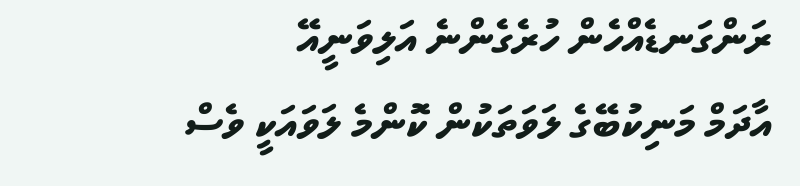ރަންގަނޑެއްހެން ހުރެގެންނެ އަލިވަނީއޭ
އާދަމް މަނިކުބޭގެ ލަވަތަކުން ކޮންމެ ލަވައަކީ ވެސް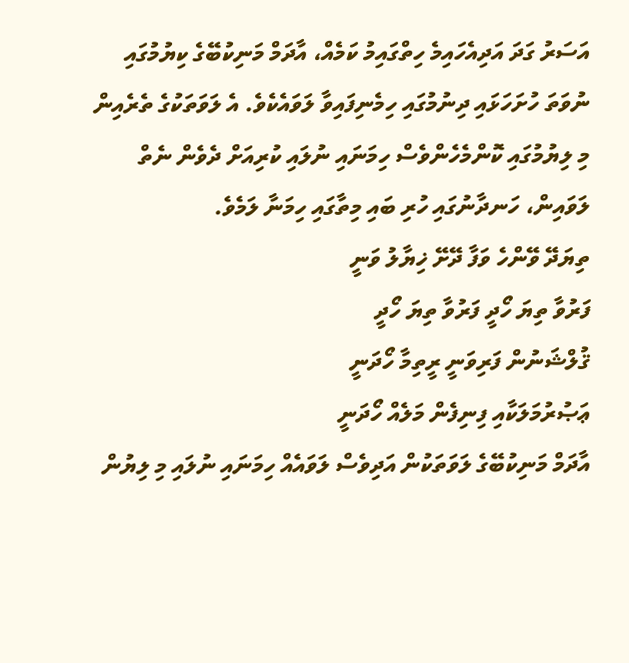އަސަރު ގަދަ އަދިއެހައިމެ ހިތްގައިމު ކަމެއް، އާދަމް މަނިކުބޭގެ ކިޔުމުގައި ނުވަތަ ހުށަހަޅައި ދިނުމުގައި ހިމެނިފައިވާ ލަވައެކެވެ. އެ ލަވަތަކުގެ ތެރެއިން މި ލިޔުމުގައި ކޮންމެހެންވެސް ހިމަނައި ނުލައި ކުރިއަށް ދެވެން ނެތް ލަވައިން، ހަނދާނުގައި ހުރި ބައި މިތާގައި ހިމަނާ ލަމެވެ.
ތިޔަދޭ ވޭންހެ ވަފާ ދޭށޭ ޚިޔާލު ވަނީ
ފަރުވާ ތިޔަ ހޯދީ ފަރުވާ ތިޔަ ހޯދީ
ޤުލްޝަނުން ފަރިވަނީ ރީތިމާ ހޯދަނީ
ޢަޞުރުމަލަކާއި ފިނިފެން މަލެއް ހޯދަނީ
އާދަމް މަނިކުބޭގެ ލަވަތަކުން އަދިވެސް ލަވައެއް ހިމަނައި ނުލައި މި ލިޔުން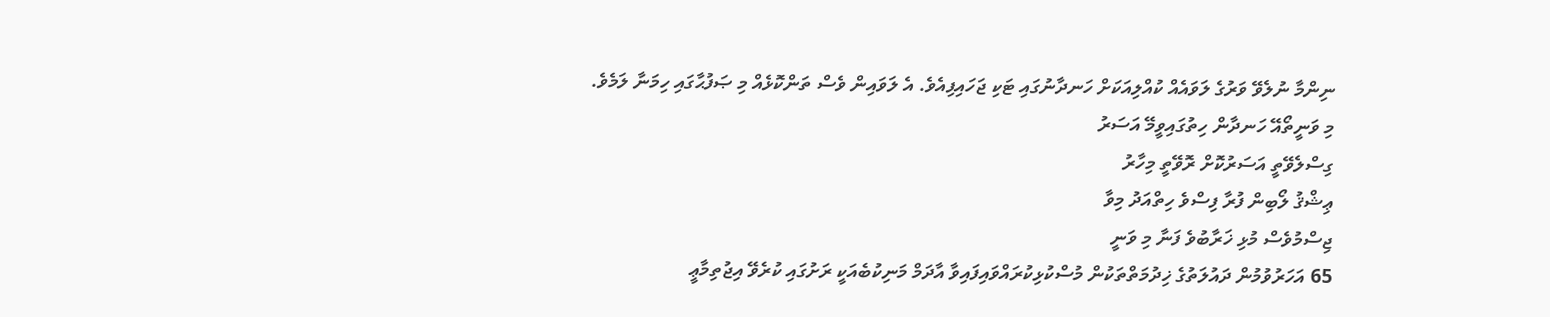ނިންމާ ނުލެވޭ ވަރުގެ ލަވައެއް ކުއްލިއަކަށް ހަނދާނުގައި ޓަކި ޖަހައިފިއެވެ. އެ ލަވައިން ވެސް ތަންކޮޅެއް މި ޞަފުޙާގައި ހިމަނާ ލަމެވެ.
މި ވަނީތޯއޭ ހަނދާން ހިތުގައިވީމޭ އަސަރު
ގިސްލެވޭތީ އަސަރުކޮށް ރޮވޭތީ މިހާރު
ޢިޝްޤު ލޯބިން ފުރާ ފިސްވެ ހިތްއަދު މިވާ
ޖިސްމުވެސް މުޅި ޚަރާބުވެ ފަނާ މި ވަނީ
65 އަހަރުވުމުން ދައުލަތުގެ ޚިދުމަތްތަކުން މުސްކުޅިކުރައްވައިފައިވާ އާދަމް މަނިކުބެއަކީ ރަށުގައި ކުރެވޭ އިޖުތިމާޢީ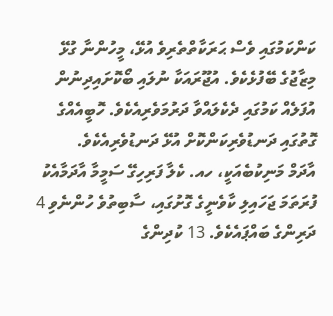ކަންކަމުގައި ވެސް ޙަރަކާތްތެރިވެ އުޅޭ، މީހުންނާ ގުޅޭ މިޒާޖުގެ ބޭފުޅެކެވެ. އުޖޫރައަކާ ނުލައި ބޯކޮށައިދިނުން އުފަލެއް ކަމުގައި ދެކެލައްވާ ދަރުމަވެރިއެކެވެ. ހޮބީއެއްގެ ގޮތުގައި ދަނޑުވެރިކަންކޮށް އުޅޭ ދަނޑުވެރިއެކެވެ.
އާދަމް މަނިކުބެއަކީ، ހއ. ކެލާ ފަރިހިގޭ ސަމީމާ އާދަމާއެކު ފުރަތަމަ ޖަހައިލި ކާވެނީގެ ގޮށުގައި، ސާބިތުވެ ހުންނެވި 4 ދަރިންގެ ބައްޕައެކެވެ. 13 ކުދިންގެ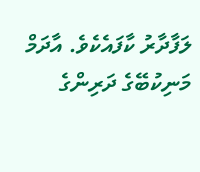ލަފާދާރު ކާފައެކެވެ. އާދަމް މަނިކުބޭގެ ދަރިންގެ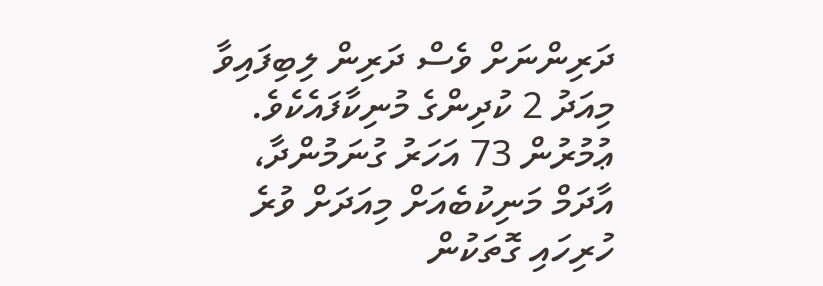ދަރިންނަށް ވެސް ދަރިން ލިބިފައިވާ މިއަދު 2 ކުދިންގެ މުނިކާފައެކެވެ. ޢުމުރުން 73 އަހަރު ގުނަމުންދާ، އާދަމް މަނިކުބެއަށް މިއަދަށް ވުރެ ހުރިހައި ގޮތަކުން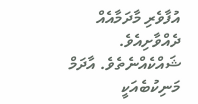އުފާވެރި މާދަމާއެއް ދެއްވާށިއެވެ. ޝައްކެއްނެތެވެ. އާދަމް މަނިކުބެއަކީ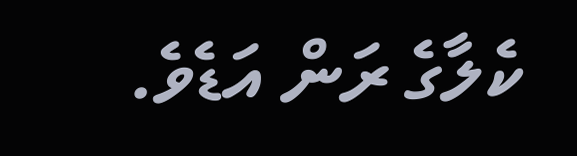ކެލާގެ ރަން އަޑެވެ.